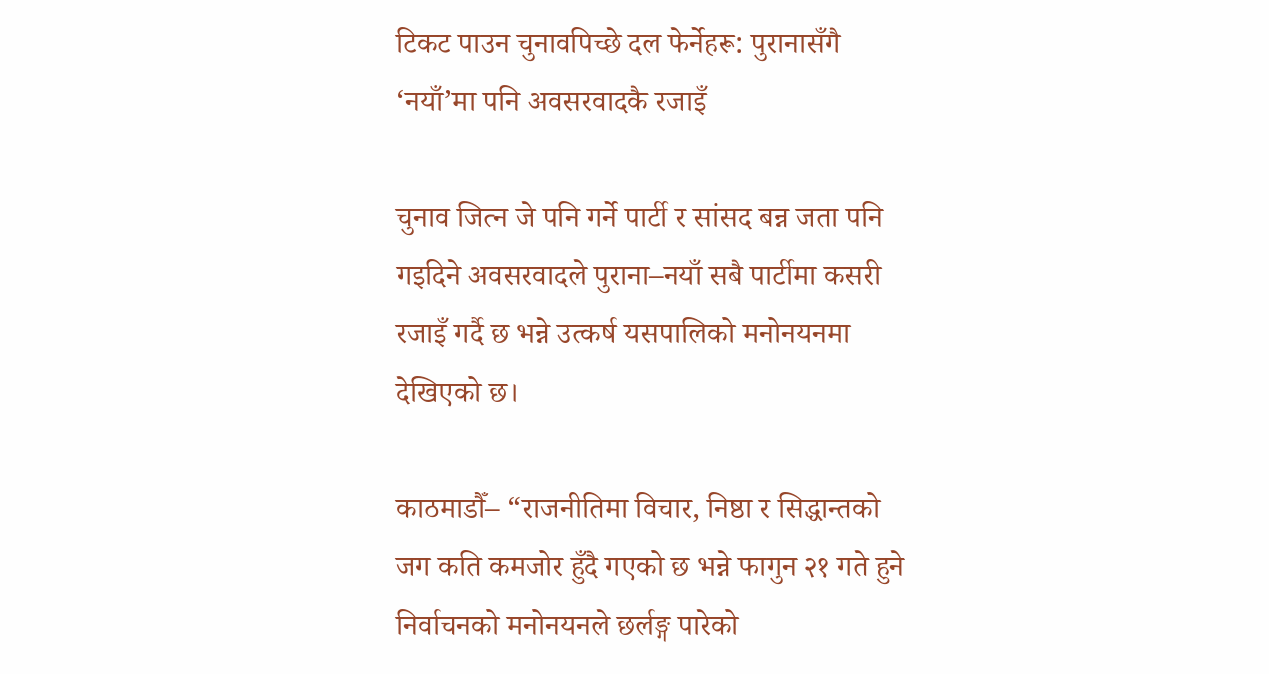टिकट पाउन चुनावपिच्छे दल फेर्नेहरू: पुरानासँगै ‘नयाँ’मा पनि अवसरवादकै रजाइँ

चुनाव जित्न जे पनि गर्ने पार्टी र सांसद बन्न जता पनि गइदिने अवसरवादले पुराना–नयाँ सबै पार्टीमा कसरी रजाइँ गर्दै छ भन्ने उत्कर्ष यसपालिको मनोनयनमा देखिएको छ।

काठमाडौँ– “राजनीतिमा विचार, निष्ठा र सिद्धान्तको जग कति कमजोर हुँदै गएको छ भन्ने फागुन २१ गते हुने निर्वाचनको मनोनयनले छर्लङ्ग पारेको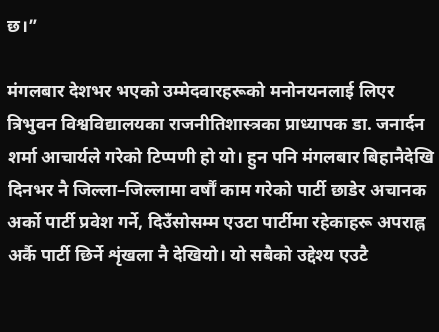छ।”

मंगलबार देशभर भएको उम्मेदवारहरूको मनोनयनलाई लिएर त्रिभुवन विश्वविद्यालयका राजनीतिशास्त्रका प्राध्यापक डा. जनार्दन शर्मा आचार्यले गरेको टिप्पणी हो यो। हुन पनि मंगलबार बिहानैदेखि दिनभर नै जिल्ला–जिल्लामा वर्षौं काम गरेको पार्टी छाडेर अचानक अर्को पार्टी प्रवेश गर्ने, दिउँसोसम्म एउटा पार्टीमा रहेकाहरू अपराह्न अर्कै पार्टी छिर्ने शृंखला नै देखियो। यो सबैको उद्देश्य एउटै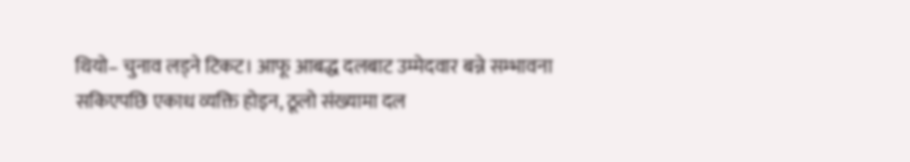थियो– चुनाव लड्ने टिकट। आफू आबद्ध दलबाट उम्मेदवार बन्ने सम्भावना सकिएपछि एकाध व्यक्ति होइन, ठूलो संख्यामा दल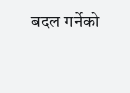बदल गर्नेको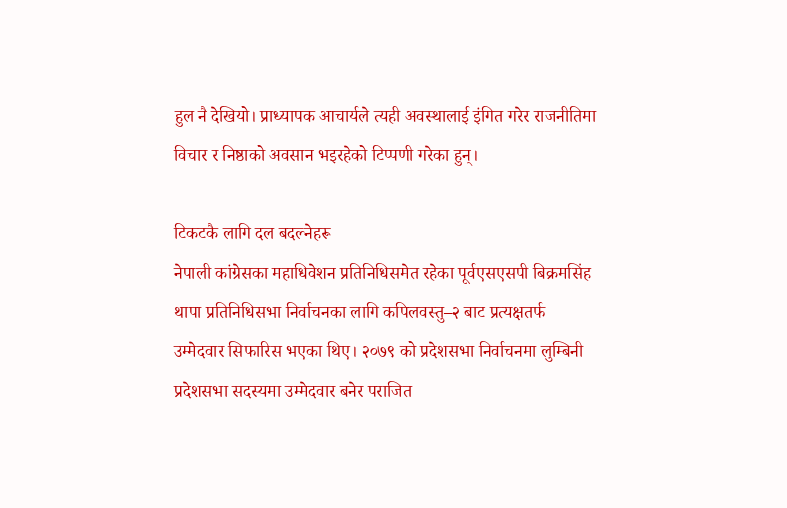हुल नै देखियो। प्राध्यापक आचार्यले त्यही अवस्थालाई इंगित गरेर राजनीतिमा विचार र निष्ठाको अवसान भइरहेको टिप्पणी गरेका हुन्।

टिकटकै लागि दल बदल्नेहरू
नेपाली कांग्रेसका महाधिवेशन प्रतिनिधिसमेत रहेका पूर्वएसएसपी बिक्रमसिंह थापा प्रतिनिधिसभा निर्वाचनका लागि कपिलवस्तु–२ बाट प्रत्यक्षतर्फ उम्मेदवार सिफारिस भएका थिए। २०७९ को प्रदेशसभा निर्वाचनमा लुम्बिनी प्रदेशसभा सदस्यमा उम्मेदवार बनेर पराजित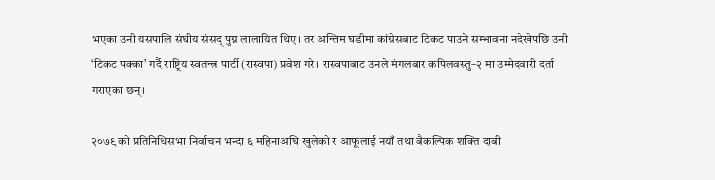भएका उनी यसपालि संघीय संसद् पुग्न लालायित थिए। तर अन्तिम घडीमा कांग्रेसबाट टिकट पाउने सम्भावना नदेखेपछि उनी ‘टिकट पक्का’ गर्दै राष्ट्रिय स्वतन्त्र पार्टी (रास्वपा) प्रवेश गरे। रास्वपाबाट उनले मंगलबार कपिलवस्तु–२ मा उम्मेदवारी दर्ता गराएका छन्।

२०७९ को प्रतिनिधिसभा निर्वाचन भन्दा ६ महिनाअघि खुलेको र आफूलाई नयाँ तथा बैकल्पिक शक्ति दाबी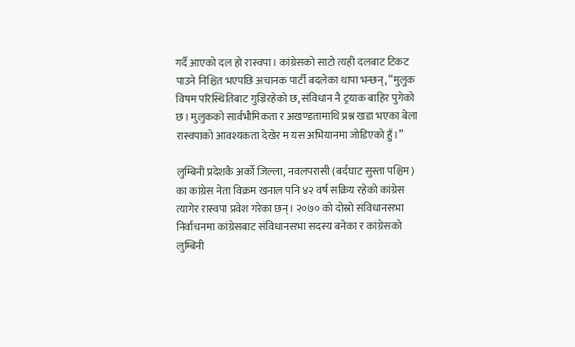गर्दै आएको दल हो रास्वपा। कांग्रेसको साटो त्यही दलबाट टिकट पाउने निश्चित भएपछि अचानक पार्टी बदलेका थापा भन्छन्, “मुलुक विषम परिस्थितिबाट गुज्रिरहेको छ, संविधान नै ट्रयाक बाहिर पुगेको छ। मुलुकको सार्वभौमिकता र अखण्डतामाथि प्रश्न खडा भएका बेला रास्वपाको आवश्यकता देखेर म यस अभियानमा जोडिएको हुँ।”

लुम्बिनी प्रदेशकै अर्को जिल्ला, नवलपरासी (बर्दघाट सुस्ता पश्चिम) का कांग्रेस नेता विक्रम खनाल पनि ४२ वर्ष सक्रिय रहेको कांग्रेस त्यागेर रास्वपा प्रवेश गरेका छन्। २०७० को दोस्रो संविधानसभा निर्वाचनमा कांग्रेसबाट संविधानसभा सदस्य बनेका र कांग्रेसको लुम्बिनी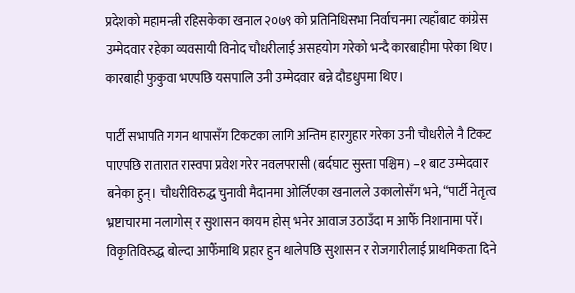प्रदेशको महामन्त्री रहिसकेका खनाल २०७९ को प्रतिनिधिसभा निर्वाचनमा त्यहाँबाट कांग्रेस उम्मेदवार रहेका व्यवसायी विनोद चौधरीलाई असहयोग गरेको भन्दै कारबाहीमा परेका थिए। कारबाही फुकुवा भएपछि यसपालि उनी उम्मेदवार बन्ने दौडधुपमा थिए।

पार्टी सभापति गगन थापासँग टिकटका लागि अन्तिम हारगुहार गरेका उनी चौधरीले नै टिकट पाएपछि रातारात रास्वपा प्रवेश गरेर नवलपरासी (बर्दघाट सुस्ता पश्चिम) –१ बाट उम्मेदवार बनेका हुन्। चौधरीविरुद्ध चुनावी मैदानमा ओर्लिएका खनालले उकालोसँग भने, “पार्टी नेतृत्व भ्रष्टाचारमा नलागोस् र सुशासन कायम होस् भनेर आवाज उठाउँदा म आफैँ निशानामा परेँ। विकृतिविरुद्ध बोल्दा आफैँमाथि प्रहार हुन थालेपछि सुशासन र रोजगारीलाई प्राथमिकता दिने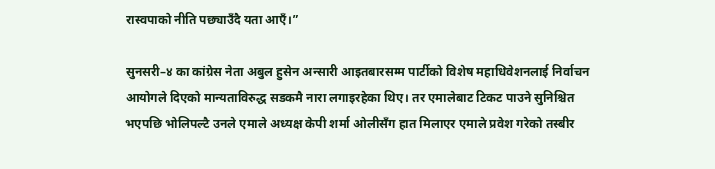रास्वपाको नीति पछ्याउँदै यता आएँ।”

सुनसरी–४ का कांग्रेस नेता अबुल हुसेन अन्सारी आइतबारसम्म पार्टीको विशेष महाधिवेशनलाई निर्वाचन आयोगले दिएको मान्यताविरुद्ध सडकमै नारा लगाइरहेका थिए। तर एमालेबाट टिकट पाउने सुनिश्चित भएपछि भोलिपल्टै उनले एमाले अध्यक्ष केपी शर्मा ओलीसँग हात मिलाएर एमाले प्रवेश गरेको तस्बीर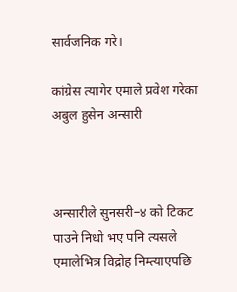सार्वजनिक गरे।

कांग्रेस त्यागेर एमाले प्रवेश गरेका अबुल हुसेन अन्सारी



अन्सारीले सुनसरी–४ को टिकट पाउने निधो भए पनि त्यसले एमालेभित्र विद्रोह निम्त्याएपछि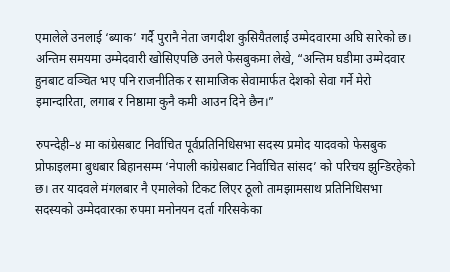एमालेले उनलाई ‘ब्याक’ गर्दै पुरानै नेता जगदीश कुसियैतलाई उम्मेदवारमा अघि सारेको छ। अन्तिम समयमा उम्मेदवारी खोसिएपछि उनले फेसबुकमा लेखे, “अन्तिम घडीमा उम्मेदवार हुनबाट वञ्चित भए पनि राजनीतिक र सामाजिक सेवामार्फत देशको सेवा गर्ने मेरो इमान्दारिता, लगाब र निष्ठामा कुनै कमी आउन दिने छैन।”

रुपन्देही–४ मा कांग्रेसबाट निर्वाचित पूर्वप्रतिनिधिसभा सदस्य प्रमोद यादवको फेसबुक प्रोफाइलमा बुधबार बिहानसम्म ‘नेपाली कांग्रेसबाट निर्वाचित सांसद’ को परिचय झुन्डिरहेको छ। तर यादवले मंगलबार नै एमालेको टिकट लिएर ठूलो तामझामसाथ प्रतिनिधिसभा सदस्यको उम्मेदवारका रुपमा मनोनयन दर्ता गरिसकेका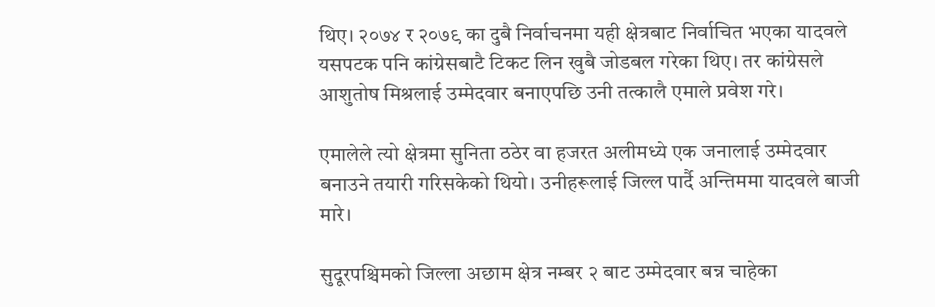थिए। २०७४ र २०७९ का दुबै निर्वाचनमा यही क्षेत्रबाट निर्वाचित भएका यादवले यसपटक पनि कांग्रेसबाटै टिकट लिन खुबै जोडबल गरेका थिए। तर कांग्रेसले आशुतोष मिश्रलाई उम्मेदवार बनाएपछि उनी तत्कालै एमाले प्रवेश गरे।

एमालेले त्यो क्षेत्रमा सुनिता ठठेर वा हजरत अलीमध्ये एक जनालाई उम्मेदवार बनाउने तयारी गरिसकेको थियो। उनीहरूलाई जिल्ल पार्दै अन्तिममा यादवले बाजी मारे।

सुदूरपश्चिमको जिल्ला अछाम क्षेत्र नम्बर २ बाट उम्मेदवार बन्न चाहेका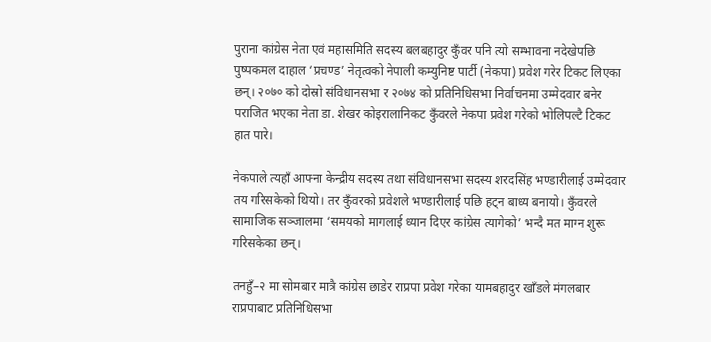पुराना कांग्रेस नेता एवं महासमिति सदस्य बलबहादुर कुँवर पनि त्यो सम्भावना नदेखेपछि पुष्पकमल दाहाल ‘प्रचण्ड’ नेतृत्वको नेपाली कम्युनिष्ट पार्टी (नेकपा) प्रवेश गरेर टिकट लिएका छन्। २०७० को दोस्रो संविधानसभा र २०७४ को प्रतिनिधिसभा निर्वाचनमा उम्मेदवार बनेर पराजित भएका नेता डा. शेखर कोइरालानिकट कुँवरले नेकपा प्रवेश गरेको भोलिपल्टै टिकट हात पारे।

नेकपाले त्यहाँ आफ्ना केन्द्रीय सदस्य तथा संविधानसभा सदस्य शरदसिंह भण्डारीलाई उम्मेदवार तय गरिसकेको थियो। तर कुँवरको प्रवेशले भण्डारीलाई पछि हट्न बाध्य बनायो। कुँवरले सामाजिक सञ्जालमा ‘समयको मागलाई ध्यान दिएर कांग्रेस त्यागेको’ भन्दै मत माग्न शुरू गरिसकेका छन्।

तनहुँ–२ मा सोमबार मात्रै कांग्रेस छाडेर राप्रपा प्रवेश गरेका यामबहादुर खाँडले मंगलबार राप्रपाबाट प्रतिनिधिसभा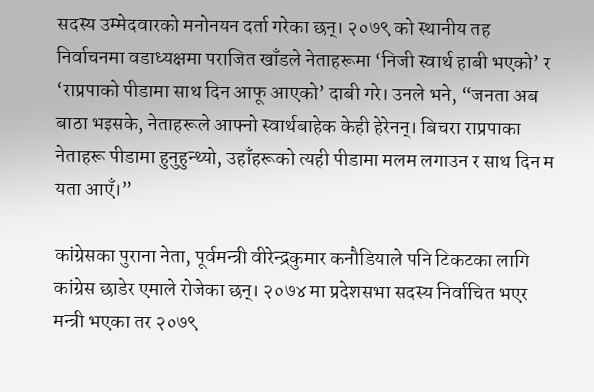सदस्य उम्मेदवारको मनोनयन दर्ता गरेका छन्। २०७९ को स्थानीय तह निर्वाचनमा वडाध्यक्षमा पराजित खाँडले नेताहरूमा ‘निजी स्वार्थ हाबी भएको’ र ‘राप्रपाको पीडामा साथ दिन आफू आएको’ दाबी गरे। उनले भने, “जनता अब बाठा भइसके, नेताहरूले आफ्नो स्वार्थबाहेक केही हेरेनन्। बिचरा राप्रपाका नेताहरू पीडामा हुनुहुन्थ्यो, उहाँहरूको त्यही पीडामा मलम लगाउन र साथ दिन म यता आएँ।”

कांग्रेसका पुराना नेता, पूर्वमन्त्री वीरेन्द्रकुमार कनौडियाले पनि टिकटका लागि कांग्रेस छाडेर एमाले रोजेका छन्। २०७४ मा प्रदेशसभा सदस्य निर्वाचित भएर मन्त्री भएका तर २०७९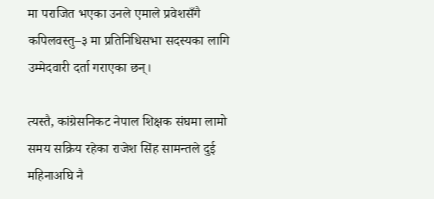मा पराजित भएका उनले एमाले प्रवेशसँगै कपिलवस्तु–३ मा प्रतिनिधिसभा सदस्यका लागि उम्मेदवारी दर्ता गराएका छन्।

त्यस्तै, कांग्रेसनिकट नेपाल शिक्षक संघमा लामो समय सक्रिय रहेका राजेश सिंह सामन्तले दुई महिनाअघि नै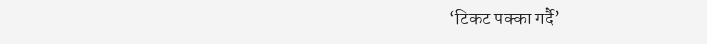‘टिकट पक्का गर्दै’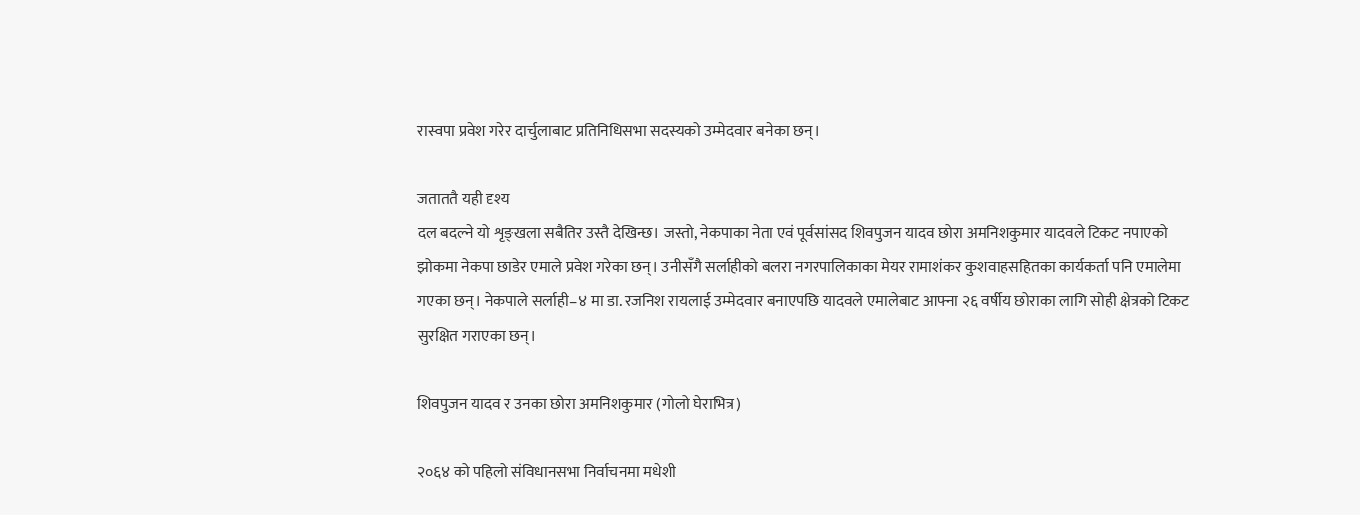रास्वपा प्रवेश गरेर दार्चुलाबाट प्रतिनिधिसभा सदस्यको उम्मेदवार बनेका छन्।

जताततै यही दृश्य
दल बदल्ने यो शृङ्खला सबैतिर उस्तै देखिन्छ। जस्तो, नेकपाका नेता एवं पूर्वसांसद शिवपुजन यादव छोरा अमनिशकुमार यादवले टिकट नपाएको झोकमा नेकपा छाडेर एमाले प्रवेश गरेका छन्। उनीसँगै सर्लाहीको बलरा नगरपालिकाका मेयर रामाशंकर कुशवाहसहितका कार्यकर्ता पनि एमालेमा गएका छन्। नेकपाले सर्लाही–४ मा डा. रजनिश रायलाई उम्मेदवार बनाएपछि यादवले एमालेबाट आफ्ना २६ वर्षीय छोराका लागि सोही क्षेत्रको टिकट सुरक्षित गराएका छन्।

शिवपुजन यादव र उनका छोरा अमनिशकुमार (गोलो घेराभित्र)

२०६४ को पहिलो संविधानसभा निर्वाचनमा मधेशी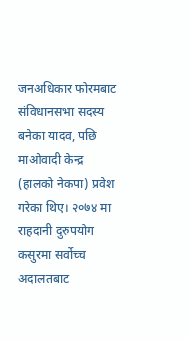जनअधिकार फोरमबाट संविधानसभा सदस्य बनेका यादव, पछि माओवादी केन्द्र (हालको नेकपा) प्रवेश गरेका थिए। २०७४ मा राहदानी दुरुपयोग कसुरमा सर्वोच्च अदालतबाट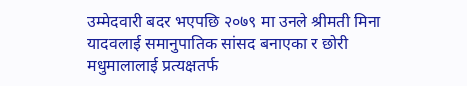उम्मेदवारी बदर भएपछि २०७९ मा उनले श्रीमती मिना यादवलाई समानुपातिक सांसद बनाएका र छोरी मधुमालालाई प्रत्यक्षतर्फ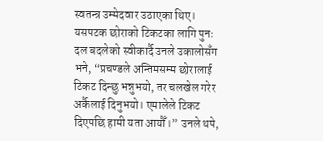स्वतन्त्र उम्मेदवार उठाएका थिए। यसपटक छोराको टिकटका लागि पुनः दल बदलेको स्वीकार्दै उनले उकालोसँग भने, “प्रचण्डले अन्तिमसम्म छोरालाई टिकट दिन्छु भन्नुभयो, तर चलखेल गरेर अर्कैलाई दिनुभयो। एमालेले टिकट दिएपछि हामी यता आयौँ।” उनले थपे,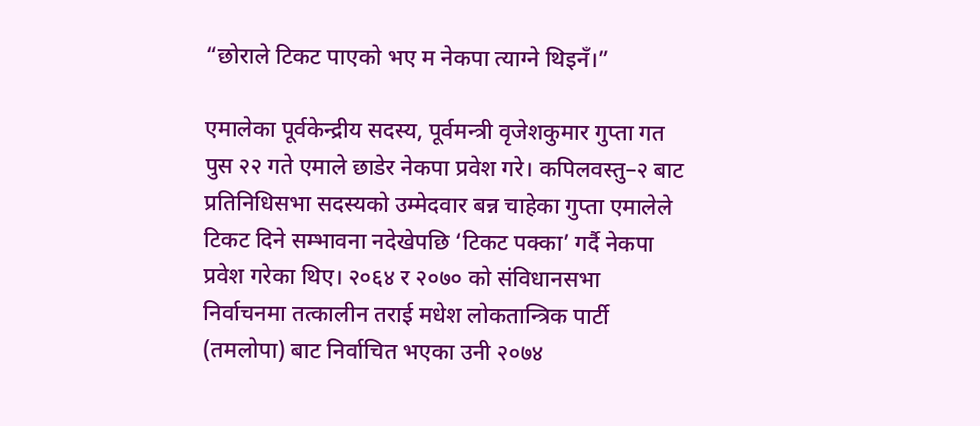“छोराले टिकट पाएको भए म नेकपा त्याग्ने थिइनँ।”

एमालेका पूर्वकेन्द्रीय सदस्य, पूर्वमन्त्री वृजेशकुमार गुप्ता गत पुस २२ गते एमाले छाडेर नेकपा प्रवेश गरे। कपिलवस्तु–२ बाट प्रतिनिधिसभा सदस्यको उम्मेदवार बन्न चाहेका गुप्ता एमालेले टिकट दिने सम्भावना नदेखेपछि ‘टिकट पक्का’ गर्दै नेकपा प्रवेश गरेका थिए। २०६४ र २०७० को संविधानसभा निर्वाचनमा तत्कालीन तराई मधेश लोकतान्त्रिक पार्टी (तमलोपा) बाट निर्वाचित भएका उनी २०७४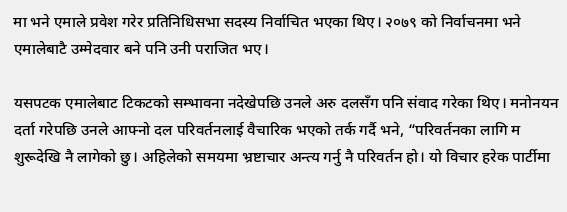मा भने एमाले प्रवेश गरेर प्रतिनिधिसभा सदस्य निर्वाचित भएका थिए। २०७९ को निर्वाचनमा भने एमालेबाटै उम्मेदवार बने पनि उनी पराजित भए।

यसपटक एमालेबाट टिकटको सम्भावना नदेखेपछि उनले अरु दलसँग पनि संवाद गरेका थिए। मनोनयन दर्ता गरेपछि उनले आफ्नो दल परिवर्तनलाई वैचारिक भएको तर्क गर्दै भने, “परिवर्तनका लागि म शुरूदेखि नै लागेको छु। अहिलेको समयमा भ्रष्टाचार अन्त्य गर्नु नै परिवर्तन हो। यो विचार हरेक पार्टीमा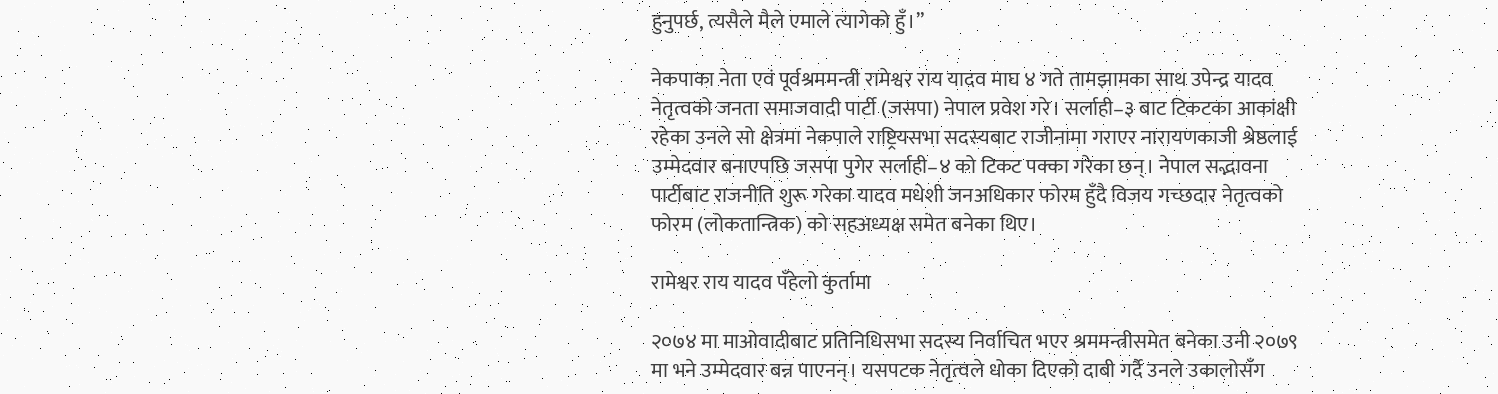हुनुपर्छ, त्यसैले मैले एमाले त्यागेको हुँ।”

नेकपाका नेता एवं पूर्वश्रममन्त्री रामेश्वर राय यादव माघ ४ गते तामझामका साथ उपेन्द्र यादव नेतृत्वको जनता समाजवादी पार्टी (जसपा) नेपाल प्रवेश गरे। सर्लाही–३ बाट टिकटका आकांक्षी रहेका उनले सो क्षेत्रमा नेकपाले राष्ट्रियसभा सदस्यबाट राजीनामा गराएर नारायणकाजी श्रेष्ठलाई उम्मेदवार बनाएपछि जसपा पुगेर सर्लाही–४ को टिकट पक्का गरेका छन्। नेपाल सद्भावना पार्टीबाट राजनीति शुरू गरेका यादव मधेशी जनअधिकार फोरम हुँदै विजय गच्छदार नेतृत्वको फोरम (लोकतान्त्रिक) को सहअध्यक्ष समेत बनेका थिए।

रामेश्वर राय यादव पँहेलो कुर्तामा

२०७४ मा माओवादीबाट प्रतिनिधिसभा सदस्य निर्वाचित भएर श्रममन्त्रीसमेत बनेका उनी २०७९ मा भने उम्मेदवार बन्न पाएनन्। यसपटक नेतृत्वले धोका दिएको दाबी गर्दै उनले उकालोसँग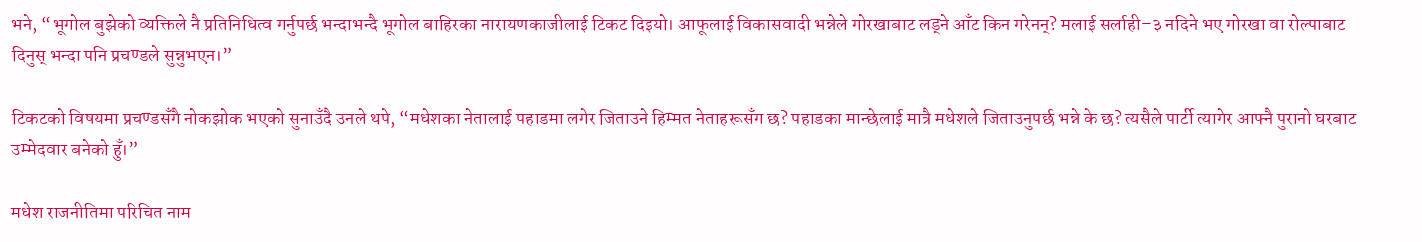भने, “भूगोल बुझेको व्यक्तिले नै प्रतिनिधित्व गर्नुपर्छ भन्दाभन्दै भूगोल बाहिरका नारायणकाजीलाई टिकट दिइयो। आफूलाई विकासवादी भन्नेले गोरखाबाट लड्ने आँट किन गरेनन्? मलाई सर्लाही–३ नदिने भए गोरखा वा रोल्पाबाट दिनुस् भन्दा पनि प्रचण्डले सुन्नुभएन।”

टिकटको विषयमा प्रचण्डसँगै नोकझोक भएको सुनाउँदै उनले थपे, “मधेशका नेतालाई पहाडमा लगेर जिताउने हिम्मत नेताहरूसँग छ? पहाडका मान्छेलाई मात्रै मधेशले जिताउनुपर्छ भन्ने के छ? त्यसैले पार्टी त्यागेर आफ्नै पुरानो घरबाट उम्मेदवार बनेको हुँ।”

मधेश राजनीतिमा परिचित नाम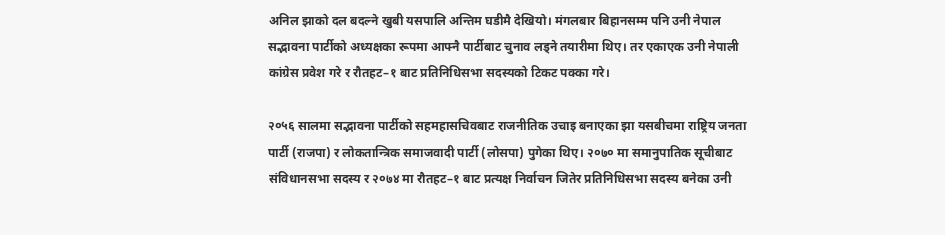अनिल झाको दल बदल्ने खुबी यसपालि अन्तिम घडीमै देखियो। मंगलबार बिहानसम्म पनि उनी नेपाल सद्भावना पार्टीको अध्यक्षका रूपमा आफ्नै पार्टीबाट चुनाव लड्ने तयारीमा थिए। तर एकाएक उनी नेपाली कांग्रेस प्रवेश गरे र रौतहट–१ बाट प्रतिनिधिसभा सदस्यको टिकट पक्का गरे।

२०५६ सालमा सद्भावना पार्टीको सहमहासचिवबाट राजनीतिक उचाइ बनाएका झा यसबीचमा राष्ट्रिय जनता पार्टी (राजपा) र लोकतान्त्रिक समाजवादी पार्टी (लोसपा) पुगेका थिए। २०७० मा समानुपातिक सूचीबाट संविधानसभा सदस्य र २०७४ मा रौतहट–१ बाट प्रत्यक्ष निर्वाचन जितेर प्रतिनिधिसभा सदस्य बनेका उनी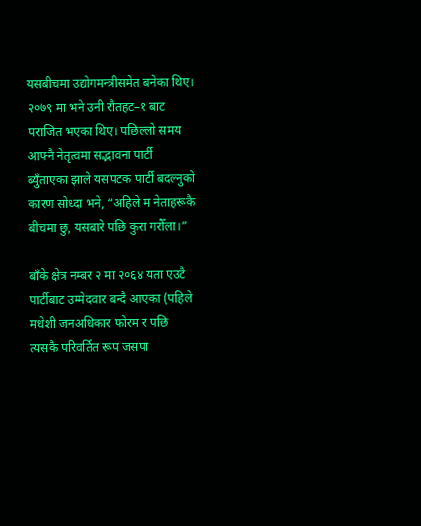यसबीचमा उद्योगमन्त्रीसमेत बनेका थिए। २०७९ मा भने उनी रौतहट–१ बाट पराजित भएका थिए। पछिल्लो समय आफ्नै नेतृत्वमा सद्भावना पार्टी ब्युँताएका झाले यसपटक पार्टी बदल्नुको कारण सोध्दा भने, “अहिले म नेताहरूकै बीचमा छु, यसबारे पछि कुरा गरौँला।”

बाँके क्षेत्र नम्बर २ मा २०६४ यता एउटै पार्टीबाट उम्मेदवार बन्दै आएका (पहिले मधेशी जनअधिकार फोरम र पछि त्यसकै परिवर्तित रूप जसपा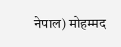नेपाल) मोहम्मद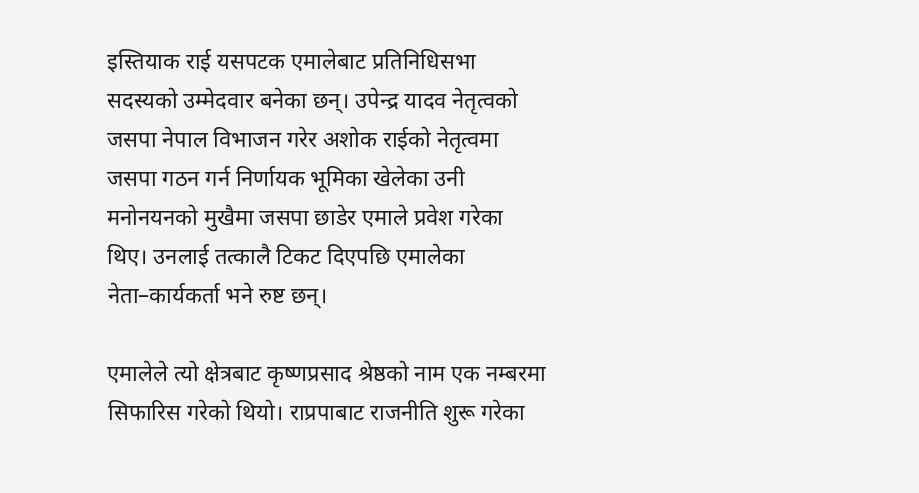इस्तियाक राई यसपटक एमालेबाट प्रतिनिधिसभा सदस्यको उम्मेदवार बनेका छन्। उपेन्द्र यादव नेतृत्वको जसपा नेपाल विभाजन गरेर अशोक राईको नेतृत्वमा जसपा गठन गर्न निर्णायक भूमिका खेलेका उनी मनोनयनको मुखैमा जसपा छाडेर एमाले प्रवेश गरेका थिए। उनलाई तत्कालै टिकट दिएपछि एमालेका नेता–कार्यकर्ता भने रुष्ट छन्।

एमालेले त्यो क्षेत्रबाट कृष्णप्रसाद श्रेष्ठको नाम एक नम्बरमा सिफारिस गरेको थियो। राप्रपाबाट राजनीति शुरू गरेका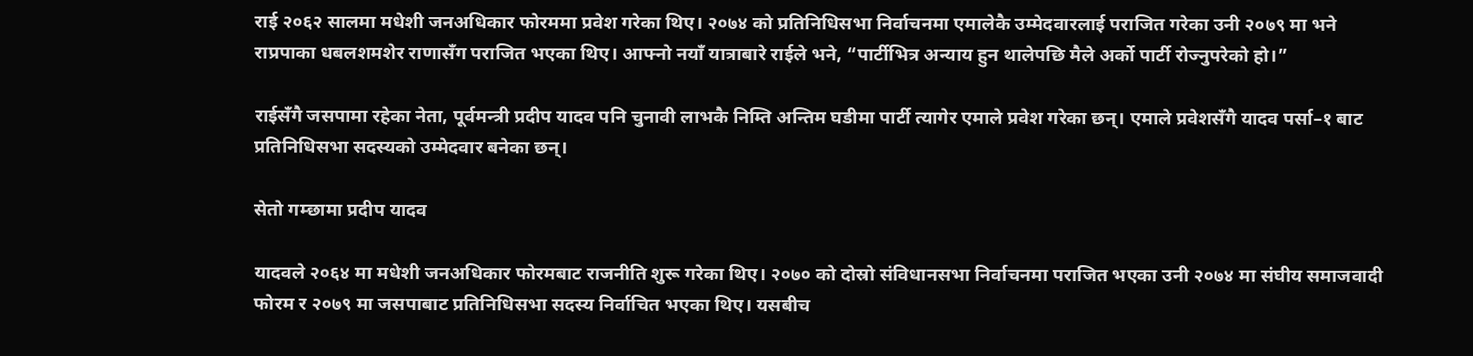राई २०६२ सालमा मधेशी जनअधिकार फोरममा प्रवेश गरेका थिए। २०७४ को प्रतिनिधिसभा निर्वाचनमा एमालेकै उम्मेदवारलाई पराजित गरेका उनी २०७९ मा भने राप्रपाका धबलशमशेर राणासँग पराजित भएका थिए। आफ्नो नयाँ यात्राबारे राईले भने, “पार्टीभित्र अन्याय हुन थालेपछि मैले अर्को पार्टी रोज्नुपरेको हो।”

राईसँगै जसपामा रहेका नेता, पूर्वमन्त्री प्रदीप यादव पनि चुनावी लाभकै निम्ति अन्तिम घडीमा पार्टी त्यागेर एमाले प्रवेश गरेका छन्। एमाले प्रवेशसँगै यादव पर्सा–१ बाट प्रतिनिधिसभा सदस्यको उम्मेदवार बनेका छन्।

सेतो गम्छामा प्रदीप यादव

यादवले २०६४ मा मधेशी जनअधिकार फोरमबाट राजनीति शुरू गरेका थिए। २०७० को दोस्रो संविधानसभा निर्वाचनमा पराजित भएका उनी २०७४ मा संघीय समाजवादी फोरम र २०७९ मा जसपाबाट प्रतिनिधिसभा सदस्य निर्वाचित भएका थिए। यसबीच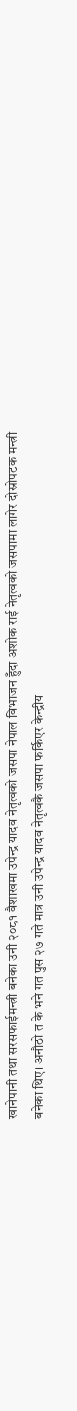खानेपानी तथा सरसफाईमन्त्री बनेका उनी २०८१ वैशाखमा उपेन्द्र यादव नेतृत्वको जसपा नेपाल विभाजन हुँदा अशोक राई नेतृत्वको जसपामा लागेर दोस्रोपटक मन्त्री बनेका थिए। अनौठो त के भने गत पुस २७ गते मात्र उनी उपेन्द्र यादव नेतृत्वकै जसपा फर्किएर केन्द्रीय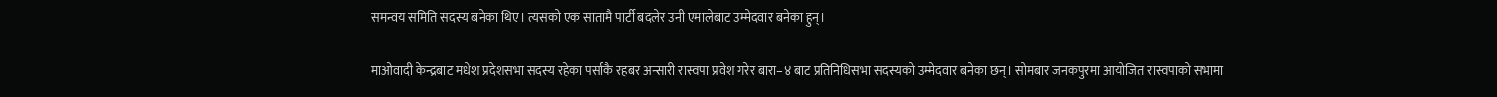समन्वय समिति सदस्य बनेका थिए। त्यसको एक सातामै पार्टी बदलेर उनी एमालेबाट उम्मेदवार बनेका हुन्।

माओवादी केन्द्रबाट मधेश प्रदेशसभा सदस्य रहेका पर्साकै रहबर अन्सारी रास्वपा प्रवेश गरेर बारा–४ बाट प्रतिनिधिसभा सदस्यको उम्मेदवार बनेका छन्। सोमबार जनकपुरमा आयोजित रास्वपाको सभामा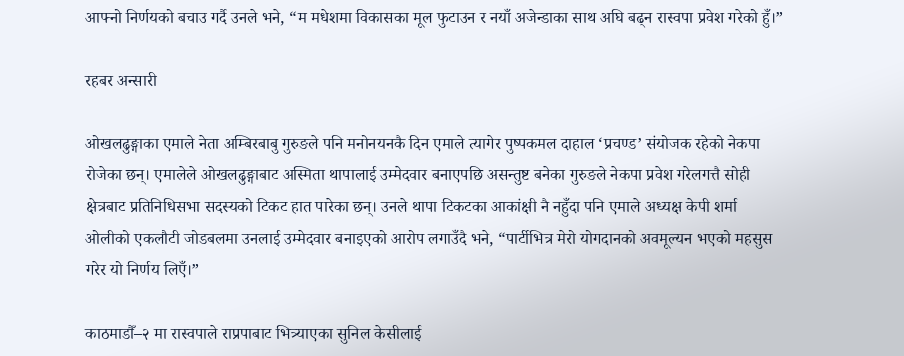आफ्नो निर्णयको बचाउ गर्दै उनले भने, “म मधेशमा विकासका मूल फुटाउन र नयाँ अजेन्डाका साथ अघि बढ्न रास्वपा प्रवेश गरेको हुँ।”

रहबर अन्सारी

ओखलढुङ्गाका एमाले नेता अम्बिरबाबु गुरुङले पनि मनोनयनकै दिन एमाले त्यागेर पुष्पकमल दाहाल ‘प्रचण्ड’ संयोजक रहेको नेकपा रोजेका छन्। एमालेले ओखलढुङ्गाबाट अस्मिता थापालाई उम्मेदवार बनाएपछि असन्तुष्ट बनेका गुरुङले नेकपा प्रवेश गरेलगत्तै सोही क्षेत्रबाट प्रतिनिधिसभा सदस्यको टिकट हात पारेका छन्। उनले थापा टिकटका आकांक्षी नै नहुँदा पनि एमाले अध्यक्ष केपी शर्मा ओलीको एकलौटी जोडबलमा उनलाई उम्मेदवार बनाइएको आरोप लगाउँदै भने, “पार्टीभित्र मेरो योगदानको अवमूल्यन भएको महसुस गरेर यो निर्णय लिएँ।”

काठमाडौँ–२ मा रास्वपाले राप्रपाबाट भित्र्याएका सुनिल केसीलाई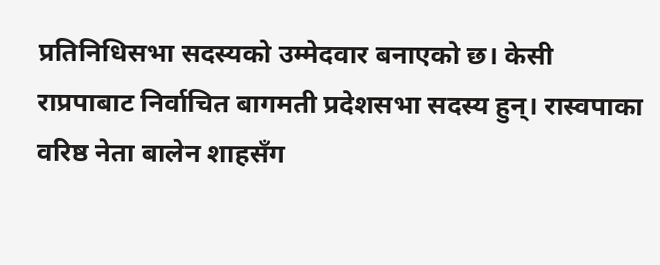प्रतिनिधिसभा सदस्यको उम्मेदवार बनाएको छ। केसी राप्रपाबाट निर्वाचित बागमती प्रदेशसभा सदस्य हुन्। रास्वपाका वरिष्ठ नेता बालेन शाहसँग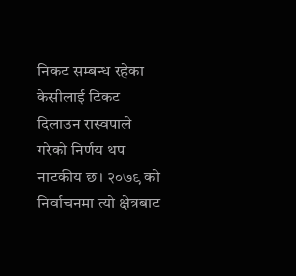निकट सम्बन्ध रहेका केसीलाई टिकट दिलाउन रास्वपाले गरेको निर्णय थप नाटकीय छ। २०७९ को निर्वाचनमा त्यो क्षेत्रबाट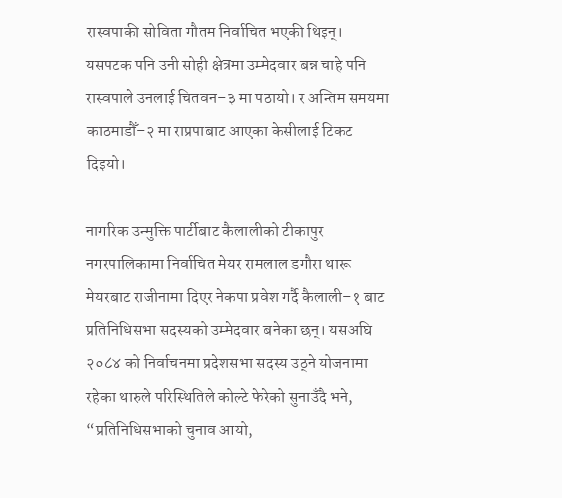रास्वपाकी सोविता गौतम निर्वाचित भएकी थिइन्। यसपटक पनि उनी सोही क्षेत्रमा उम्मेदवार बन्न चाहे पनि रास्वपाले उनलाई चितवन–३ मा पठायो। र अन्तिम समयमा काठमाडौँ–२ मा राप्रपाबाट आएका केसीलाई टिकट दिइयो।

नागरिक उन्मुक्ति पार्टीबाट कैलालीको टीकापुर नगरपालिकामा निर्वाचित मेयर रामलाल डगौरा थारू मेयरबाट राजीनामा दिएर नेकपा प्रवेश गर्दै कैलाली–१ बाट प्रतिनिधिसभा सदस्यको उम्मेदवार बनेका छन्। यसअघि २०८४ को निर्वाचनमा प्रदेशसभा सदस्य उठ्ने योजनामा रहेका थारुले परिस्थितिले कोल्टे फेरेको सुनाउँदै भने, “प्रतिनिधिसभाको चुनाव आयो,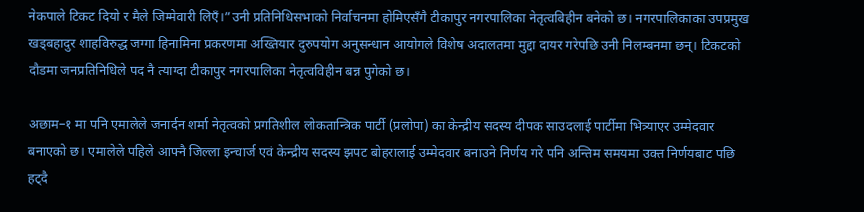नेकपाले टिकट दियो र मैले जिम्मेवारी लिएँ।”उनी प्रतिनिधिसभाको निर्वाचनमा होमिएसँगै टीकापुर नगरपालिका नेतृत्वबिहीन बनेको छ। नगरपालिकाका उपप्रमुख खड्बहादुर शाहविरुद्ध जग्गा हिनामिना प्रकरणमा अख्तियार दुरुपयोग अनुसन्धान आयोगले विशेष अदालतमा मुद्दा दायर गरेपछि उनी निलम्बनमा छन्। टिकटको दौडमा जनप्रतिनिधिले पद नै त्याग्दा टीकापुर नगरपालिका नेतृत्वविहीन बन्न पुगेको छ।

अछाम–१ मा पनि एमालेले जनार्दन शर्मा नेतृत्वको प्रगतिशील लोकतान्त्रिक पार्टी (प्रलोपा) का केन्द्रीय सदस्य दीपक साउदलाई पार्टीमा भित्र्याएर उम्मेदवार बनाएको छ। एमालेले पहिले आफ्नै जिल्ला इन्चार्ज एवं केन्द्रीय सदस्य झपट बोहरालाई उम्मेदवार बनाउने निर्णय गरे पनि अन्तिम समयमा उक्त निर्णयबाट पछि हट्दै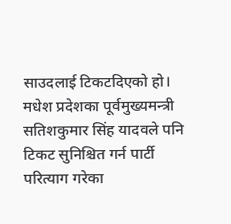साउदलाई टिकटदिएको हो।
मधेश प्रदेशका पूर्वमुख्यमन्त्री सतिशकुमार सिंह यादवले पनि टिकट सुनिश्चित गर्न पार्टी परित्याग गरेका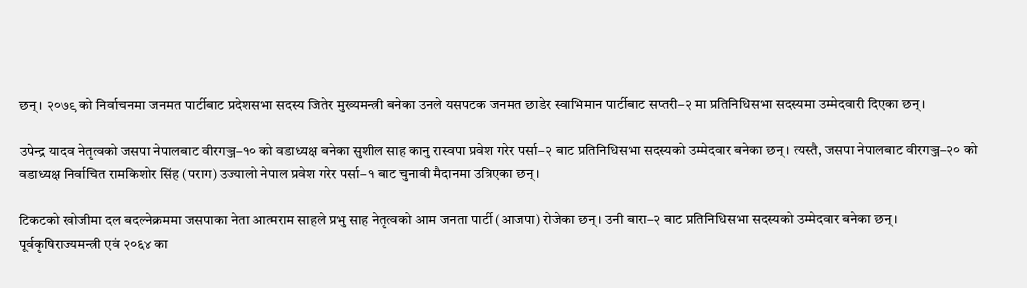छन्। २०७९ को निर्वाचनमा जनमत पार्टीबाट प्रदेशसभा सदस्य जितेर मुख्यमन्त्री बनेका उनले यसपटक जनमत छाडेर स्वाभिमान पार्टीबाट सप्तरी–२ मा प्रतिनिधिसभा सदस्यमा उम्मेदवारी दिएका छन्।

उपेन्द्र यादव नेतृत्वको जसपा नेपालबाट वीरगञ्ज–१० को वडाध्यक्ष बनेका सुशील साह कानु रास्वपा प्रवेश गरेर पर्सा–२ बाट प्रतिनिधिसभा सदस्यको उम्मेदवार बनेका छन्। त्यस्तै, जसपा नेपालबाट वीरगञ्ज–२० को वडाध्यक्ष निर्वाचित रामकिशोर सिंह (पराग) उज्यालो नेपाल प्रवेश गरेर पर्सा–१ बाट चुनावी मैदानमा उत्रिएका छन्।

टिकटको खोजीमा दल बदल्नेक्रममा जसपाका नेता आत्मराम साहले प्रभु साह नेतृत्वको आम जनता पार्टी (आजपा) रोजेका छन्। उनी बारा–२ बाट प्रतिनिधिसभा सदस्यको उम्मेदवार बनेका छन्। पूर्वकृषिराज्यमन्त्री एवं २०६४ का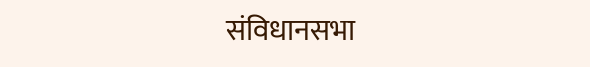संविधानसभा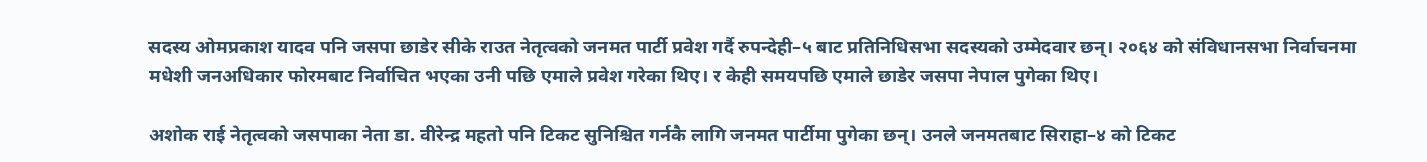सदस्य ओमप्रकाश यादव पनि जसपा छाडेर सीके राउत नेतृत्वको जनमत पार्टी प्रवेश गर्दै रुपन्देही–५ बाट प्रतिनिधिसभा सदस्यको उम्मेदवार छन्। २०६४ को संविधानसभा निर्वाचनमा मधेशी जनअधिकार फोरमबाट निर्वाचित भएका उनी पछि एमाले प्रवेश गरेका थिए। र केही समयपछि एमाले छाडेर जसपा नेपाल पुगेका थिए।

अशोक राई नेतृत्वको जसपाका नेता डा. वीरेन्द्र महतो पनि टिकट सुनिश्चित गर्नकै लागि जनमत पार्टीमा पुगेका छन्। उनले जनमतबाट सिराहा–४ को टिकट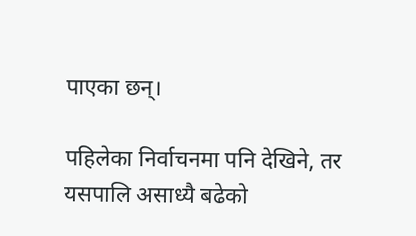पाएका छन्।

पहिलेका निर्वाचनमा पनि देखिने, तर यसपालि असाध्यै बढेको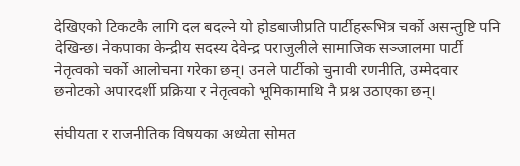देखिएको टिकटकै लागि दल बदल्ने यो होडबाजीप्रति पार्टीहरूभित्र चर्को असन्तुष्टि पनि देखिन्छ। नेकपाका केन्द्रीय सदस्य देवेन्द्र पराजुलीले सामाजिक सञ्जालमा पार्टी नेतृत्वको चर्को आलोचना गरेका छन्। उनले पार्टीको चुनावी रणनीति, उम्मेदवार छनोटको अपारदर्शी प्रक्रिया र नेतृत्वको भूमिकामाथि नै प्रश्न उठाएका छन्।

संघीयता र राजनीतिक विषयका अध्येता सोमत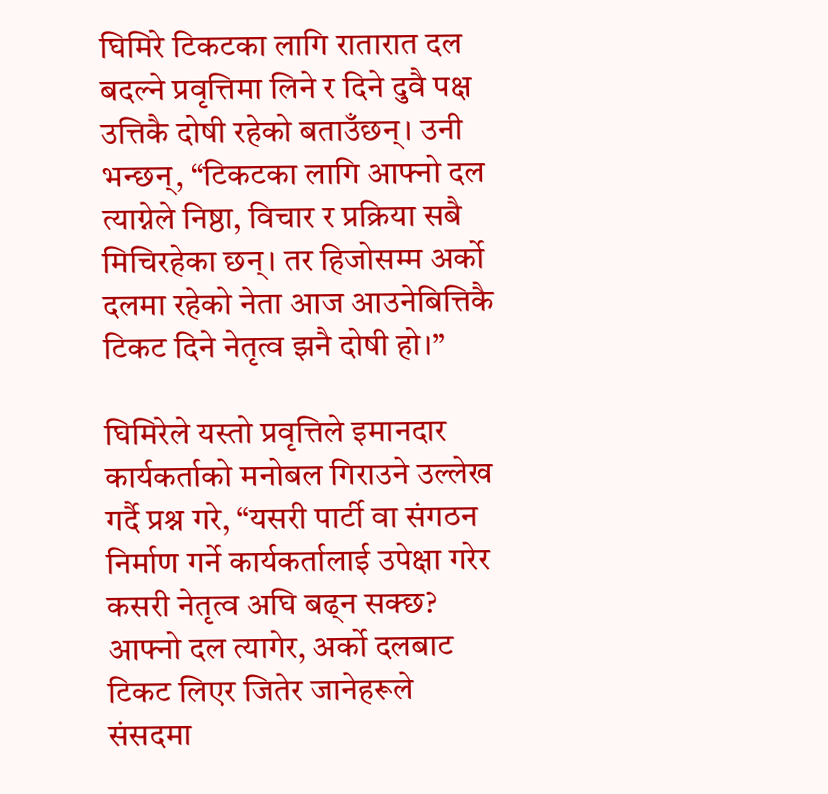घिमिरे टिकटका लागि रातारात दल बदल्ने प्रवृत्तिमा लिने र दिने दुवै पक्ष उत्तिकै दोषी रहेको बताउँछन्। उनी भन्छन्, “टिकटका लागि आफ्नो दल त्याग्नेले निष्ठा, विचार र प्रक्रिया सबै मिचिरहेका छन्। तर हिजोसम्म अर्को दलमा रहेको नेता आज आउनेबित्तिकै टिकट दिने नेतृत्व झनै दोषी हो।”

घिमिरेले यस्तो प्रवृत्तिले इमानदार कार्यकर्ताको मनोबल गिराउने उल्लेख गर्दै प्रश्न गरे, “यसरी पार्टी वा संगठन निर्माण गर्ने कार्यकर्तालाई उपेक्षा गरेर कसरी नेतृत्व अघि बढ्न सक्छ? आफ्नो दल त्यागेर, अर्को दलबाट टिकट लिएर जितेर जानेहरूले संसदमा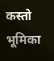कस्तो भूमिका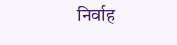निर्वाह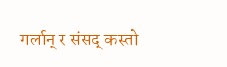गर्लान् र संसद् कस्तो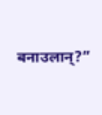बनाउलान्?”